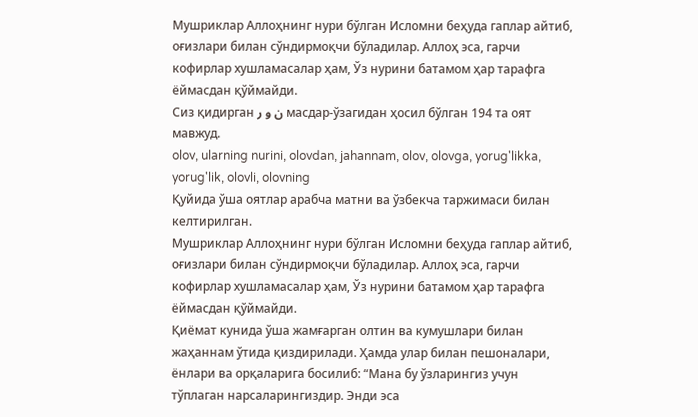Мушриклар Аллоҳнинг нури бўлган Исломни беҳуда гаплар айтиб, оғизлари билан сўндирмоқчи бўладилар. Аллоҳ эса, гарчи кофирлар хушламасалар ҳам, Ўз нурини батамом ҳар тарафга ёймасдан қўймайди.
Сиз қидирган ن و ر масдар-ўзагидан ҳосил бўлган 194 та оят мавжуд.
olov, ularning nurini, olovdan, jahannam, olov, olovga, yorug'likka, yorug'lik, olovli, olovning
Қуйида ўша оятлар арабча матни ва ўзбекча таржимаси билан келтирилган.
Мушриклар Аллоҳнинг нури бўлган Исломни беҳуда гаплар айтиб, оғизлари билан сўндирмоқчи бўладилар. Аллоҳ эса, гарчи кофирлар хушламасалар ҳам, Ўз нурини батамом ҳар тарафга ёймасдан қўймайди.
Қиёмат кунида ўша жамғарган олтин ва кумушлари билан жаҳаннам ўтида қиздирилади. Ҳамда улар билан пешоналари, ёнлари ва орқаларига босилиб: “Мана бу ўзларингиз учун тўплаган нарсаларингиздир. Энди эса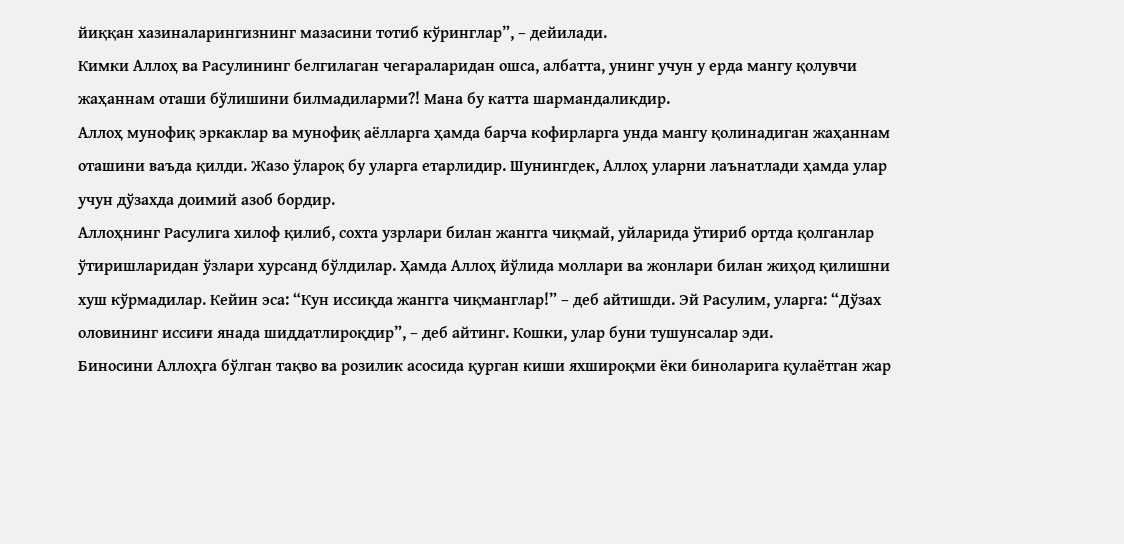йиққан хазиналарингизнинг мазасини тотиб кўринглар”, – дейилади.
Кимки Аллоҳ ва Расулининг белгилаган чегараларидан ошса, албатта, унинг учун у ерда мангу қолувчи жаҳаннам оташи бўлишини билмадиларми?! Мана бу катта шармандаликдир.
Аллоҳ мунофиқ эркаклар ва мунофиқ аёлларга ҳамда барча кофирларга унда мангу қолинадиган жаҳаннам оташини ваъда қилди. Жазо ўлароқ бу уларга етарлидир. Шунингдек, Аллоҳ уларни лаънатлади ҳамда улар учун дўзахда доимий азоб бордир.
Аллоҳнинг Расулига хилоф қилиб, сохта узрлари билан жангга чиқмай, уйларида ўтириб ортда қолганлар ўтиришларидан ўзлари хурсанд бўлдилар. Ҳамда Аллоҳ йўлида моллари ва жонлари билан жиҳод қилишни хуш кўрмадилар. Кейин эса: “Кун иссиқда жангга чиқманглар!” – деб айтишди. Эй Расулим, уларга: “Дўзах оловининг иссиғи янада шиддатлироқдир”, – деб айтинг. Кошки, улар буни тушунсалар эди.
Биносини Аллоҳга бўлган тақво ва розилик асосида қурган киши яхшироқми ёки биноларига қулаётган жар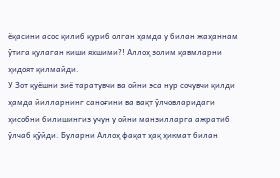ёқасини асос қилиб қуриб олган ҳамда у билан жаҳаннам ўтига қулаган киши яхшими?! Аллоҳ золим қавмларни ҳидоят қилмайди.
У Зот қуёшни зиё таратувчи ва ойни эса нур сочувчи қилди ҳамда йилларнинг саноғини ва вақт ўлчовларидаги ҳисобни билишингиз учун у ойни манзилларга ажратиб ўлчаб қўйди. Буларни Аллоҳ фақат ҳақ ҳикмат билан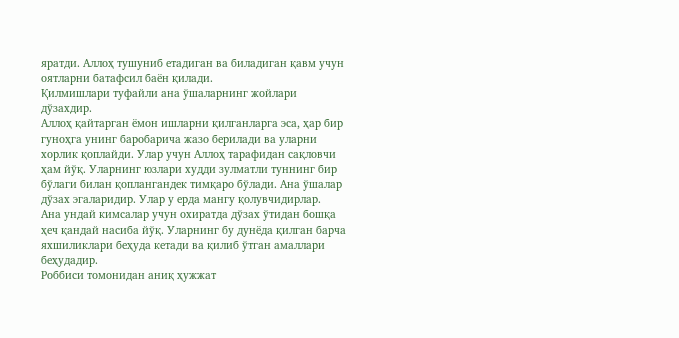яратди. Аллоҳ тушуниб етадиган ва биладиган қавм учун оятларни батафсил баён қилади.
Қилмишлари туфайли ана ўшаларнинг жойлари дўзахдир.
Аллоҳ қайтарган ёмон ишларни қилганларга эса, ҳар бир гуноҳга унинг баробарича жазо берилади ва уларни хорлик қоплайди. Улар учун Аллоҳ тарафидан сақловчи ҳам йўқ. Уларнинг юзлари худди зулматли туннинг бир бўлаги билан қоплангандек тимқаро бўлади. Ана ўшалар дўзах эгаларидир. Улар у ерда мангу қолувчидирлар.
Ана ундай кимсалар учун охиратда дўзах ўтидан бошқа ҳеч қандай насиба йўқ. Уларнинг бу дунёда қилган барча яхшиликлари беҳуда кетади ва қилиб ўтган амаллари беҳудадир.
Роббиси томонидан аниқ ҳужжат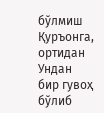бўлмиш Қуръонга, ортидан Ундан бир гувоҳ бўлиб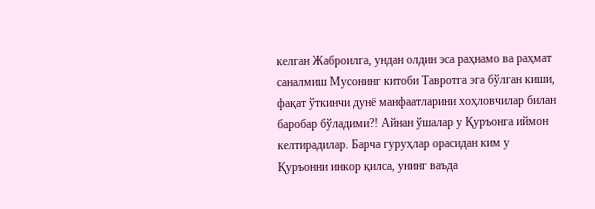келган Жаброилга, ундан олдин эса раҳнамо ва раҳмат саналмиш Мусонинг китоби Тавротга эга бўлган киши, фақат ўткинчи дунё манфаатларини хоҳловчилар билан баробар бўладими?! Айнан ўшалар у Қуръонга иймон келтирадилар. Барча гуруҳлар орасидан ким у Қуръонни инкор қилса, унинг ваъда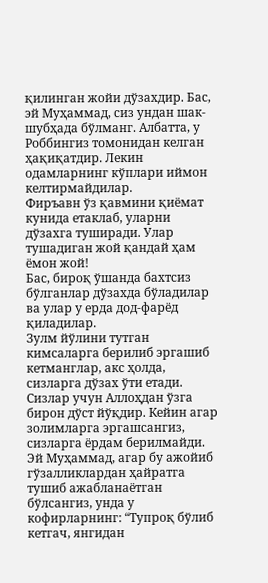қилинган жойи дўзахдир. Бас, эй Муҳаммад, сиз ундан шак-шубҳада бўлманг. Албатта, у Роббингиз томонидан келган ҳақиқатдир. Лекин одамларнинг кўплари иймон келтирмайдилар.
Фиръавн ўз қавмини қиёмат кунида етаклаб, уларни дўзахга туширади. Улар тушадиган жой қандай ҳам ёмон жой!
Бас, бироқ ўшанда бахтсиз бўлганлар дўзахда бўладилар ва улар у ерда дод-фарёд қиладилар.
Зулм йўлини тутган кимсаларга берилиб эргашиб кетманглар, акс ҳолда, сизларга дўзах ўти етади. Сизлар учун Аллоҳдан ўзга бирон дўст йўқдир. Кейин агар золимларга эргашсангиз, сизларга ёрдам берилмайди.
Эй Муҳаммад, агар бу ажойиб гўзалликлардан ҳайратга тушиб ажабланаётган бўлсангиз, унда у кофирларнинг: “Тупроқ бўлиб кетгач, янгидан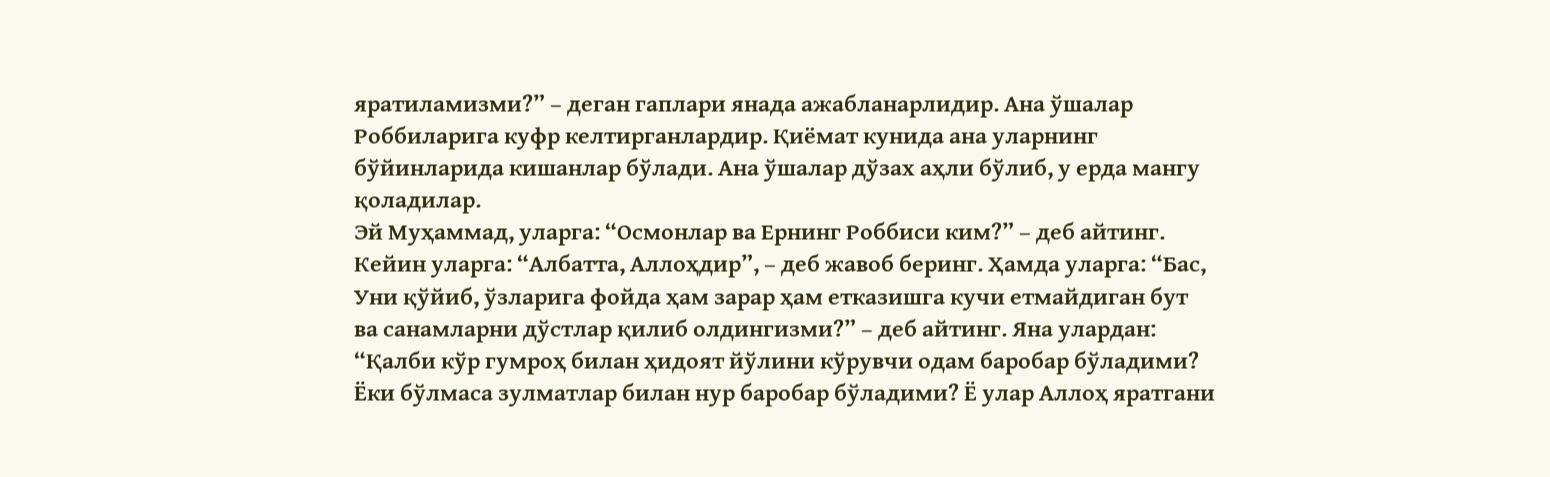яратиламизми?” – деган гаплари янада ажабланарлидир. Ана ўшалар Роббиларига куфр келтирганлардир. Қиёмат кунида ана уларнинг бўйинларида кишанлар бўлади. Ана ўшалар дўзах аҳли бўлиб, у ерда мангу қоладилар.
Эй Муҳаммад, уларга: “Осмонлар ва Ернинг Роббиси ким?” – деб айтинг. Кейин уларга: “Албатта, Аллоҳдир”, – деб жавоб беринг. Ҳамда уларга: “Бас, Уни қўйиб, ўзларига фойда ҳам зарар ҳам етказишга кучи етмайдиган бут ва санамларни дўстлар қилиб олдингизми?” – деб айтинг. Яна улардан: “Қалби кўр гумроҳ билан ҳидоят йўлини кўрувчи одам баробар бўладими? Ёки бўлмаса зулматлар билан нур баробар бўладими? Ё улар Аллоҳ яратгани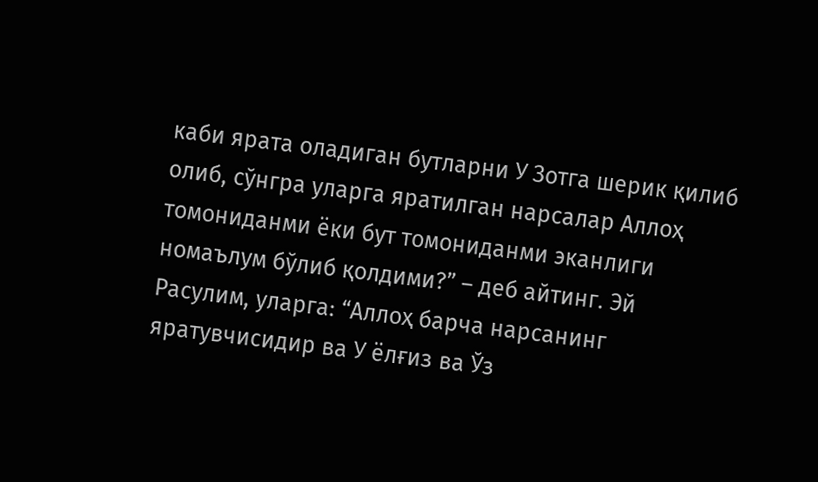каби ярата оладиган бутларни У Зотга шерик қилиб олиб, сўнгра уларга яратилган нарсалар Аллоҳ томониданми ёки бут томониданми эканлиги номаълум бўлиб қолдими?” – деб айтинг. Эй Расулим, уларга: “Аллоҳ барча нарсанинг яратувчисидир ва У ёлғиз ва Ўз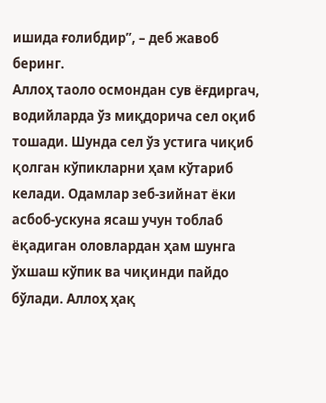ишида ғолибдир”, – деб жавоб беринг.
Аллоҳ таоло осмондан сув ёғдиргач, водийларда ўз миқдорича сел оқиб тошади. Шунда сел ўз устига чиқиб қолган кўпикларни ҳам кўтариб келади. Одамлар зеб-зийнат ёки асбоб-ускуна ясаш учун тоблаб ёқадиган оловлардан ҳам шунга ўхшаш кўпик ва чиқинди пайдо бўлади. Аллоҳ ҳақ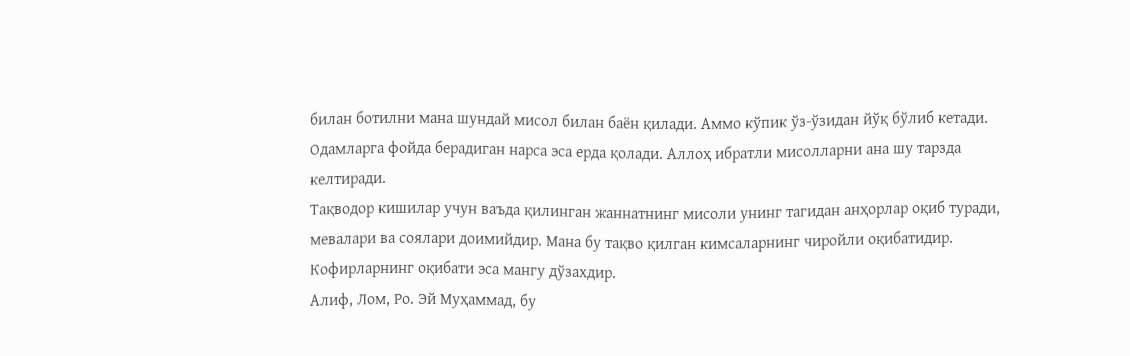билан ботилни мана шундай мисол билан баён қилади. Аммо кўпик ўз-ўзидан йўқ бўлиб кетади. Одамларга фойда берадиган нарса эса ерда қолади. Аллоҳ ибратли мисолларни ана шу тарзда келтиради.
Тақводор кишилар учун ваъда қилинган жаннатнинг мисоли унинг тагидан анҳорлар оқиб туради, мевалари ва соялари доимийдир. Мана бу тақво қилган кимсаларнинг чиройли оқибатидир. Кофирларнинг оқибати эса мангу дўзахдир.
Алиф, Лом, Ро. Эй Муҳаммад, бу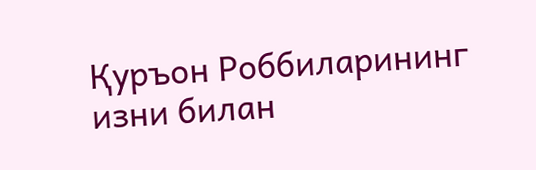Қуръон Роббиларининг изни билан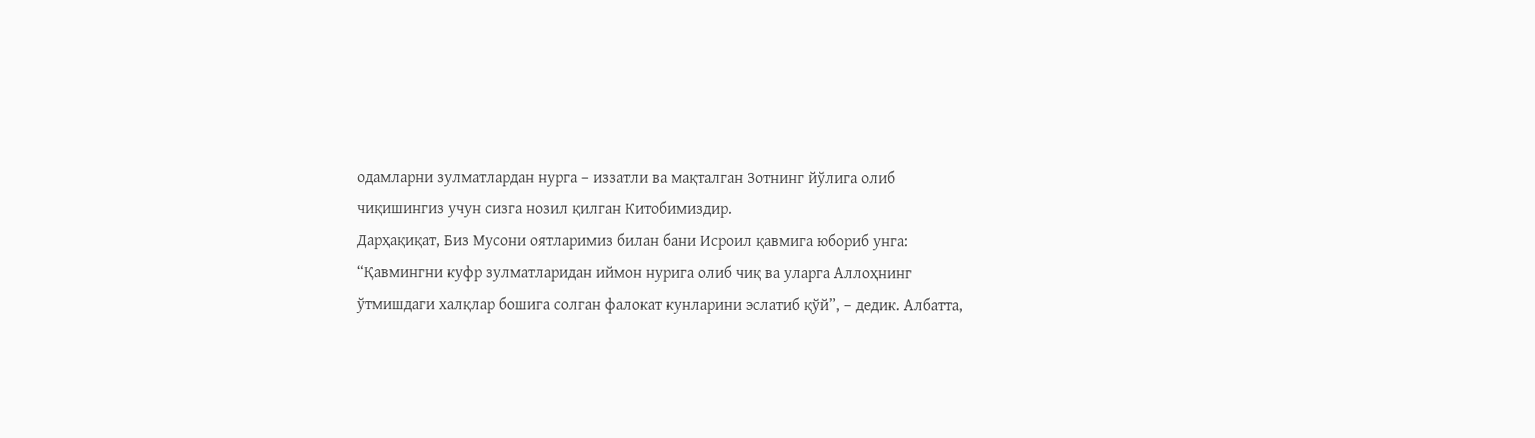одамларни зулматлардан нурга – иззатли ва мақталган Зотнинг йўлига олиб чиқишингиз учун сизга нозил қилган Китобимиздир.
Дарҳақиқат, Биз Мусони оятларимиз билан бани Исроил қавмига юбориб унга: “Қавмингни куфр зулматларидан иймон нурига олиб чиқ ва уларга Аллоҳнинг ўтмишдаги халқлар бошига солган фалокат кунларини эслатиб қўй”, – дедик. Албатта,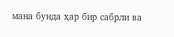мана бунда ҳар бир сабрли ва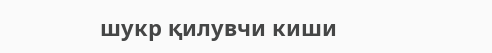шукр қилувчи киши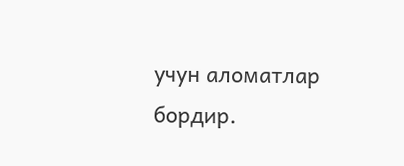учун аломатлар бордир.